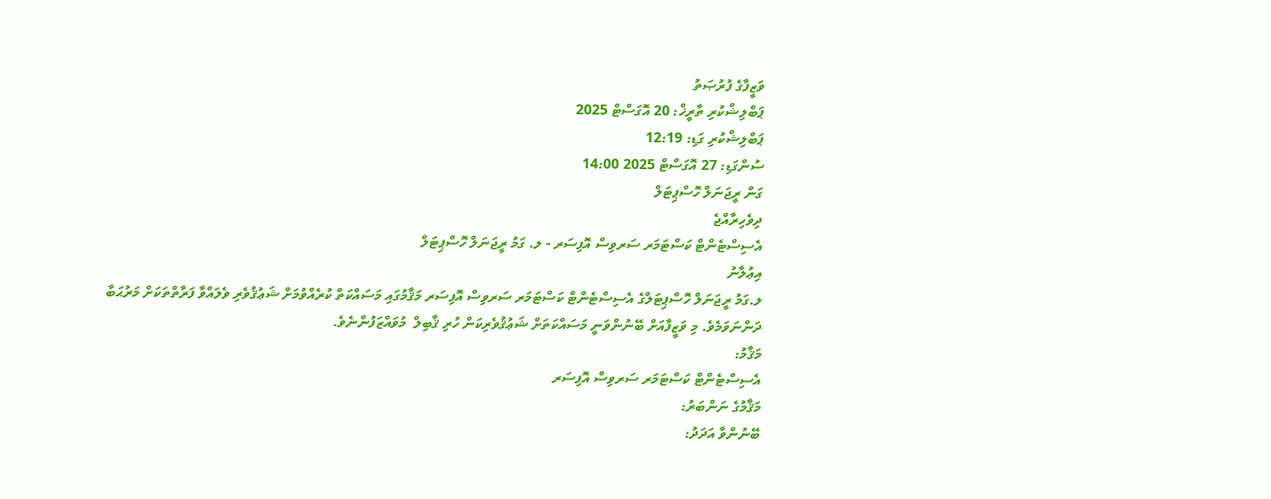ވަޒީފާގެ ފުރުޞަތު
ޕަބްލިޝްކުރި ތާރީޚް: 20 އޮގަސްޓް 2025
ޕަބްލިޝްކުރި ގަޑި: 12:19
ސުންގަޑި: 27 އޮގަސްޓް 2025 14:00
ގަން ރީޖަނަލް ހޮސްޕިޓަލް
ދިވެހިރާއްޖެ
އެސިސްޓެންޓް ކަސްޓަމަރ ސަރވިސް އޮފިސަރ - ލ. ގަމު ރީޖަނަލް ހޮސްޕިޓަލް
އިޢުލާނު
ލ.ގަމު ރީޖަނަލް ހޮސްޕިޓަލްގެ އެސިސްޓެންޓް ކަސްޓަމަރ ސަރވިސް އޮފިސަރ މަޤާމުގައި މަސައްކަތް ކުރެއްވުމަށް ޝަޢުޤުވެރި ވެލައްވާ ފަރާތްތަކަށް މަރުޙަބާ ދަންނަވަމެވެ. މި ވަޒީފާއަށް ބޭނުންވަނީ މަސައްކަތަށް ޝަޢުޤުވެރިކަން ހުރި ޤާބިލް  މުވައްޒަފުންނެވެ.
މަޤާމު:
އެސިސްޓެންޓް ކަސްޓަމަރ ސަރވިސް އޮފިސަރ
މަޤާމުގެ ނަންބަރު:
ބޭނުންވާ އަދަދު: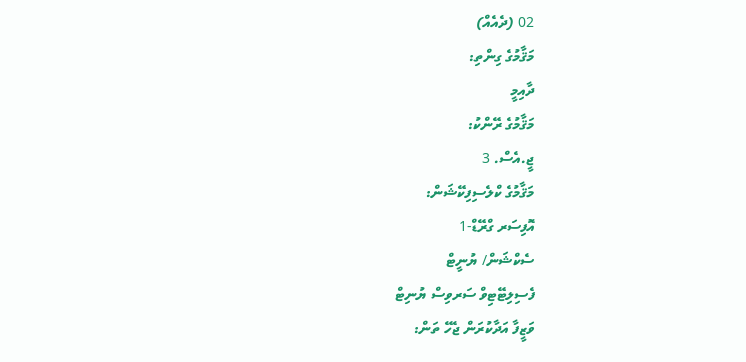02 (ދެއެއް)
މަޤާމުގެ ގިންތި:
ދާއިމީ
މަޤާމުގެ ރޭންކު:
ޖީ.އެސް. 3
މަޤާމުގެ ކްލެސިފިކޭޝަން:
އޮފިސަރ ގްރޭޑް-1
ސެކްޝަން/ ޔުނީޓް
ފެސިލިޓޭޓިވް ސަރވިސް ޔުނިޓް
ވަޒީފާ އަދާކުރަން ޖެހޭ ތަން: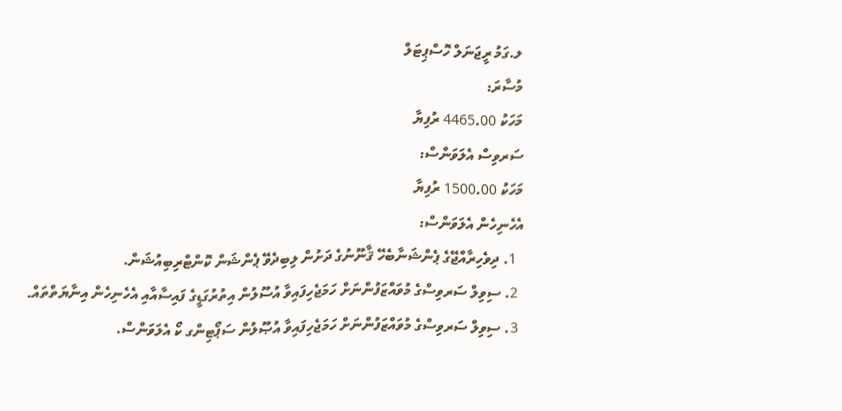ލ.ގަމު ރީޖަނަލް ހޮސްޕިޓަލް
މުސާރަ:
މަހަކު 4465.00 ރުފިޔާ
ސަރވިސް އެލަވަންސް:
މަހަކު 1500.00 ރުފިޔާ
އެހެނިހެން އެލަވަންސް:
  1. ދިވެހިރާއްޖޭގެ ޕެންޝަނާބެހޭ ޤާނޫނުގެ ދަށުން ލިބިދެވޭ ޕެންޝަން ކޮންޓްރިބިއުޝަން.
  2. ސިވިލް ސަރވިސްގެ މުވައްޒަފުންނަށް ހަމަޖެހިފައިވާ އުސޫލުން އިތުރުގަޑީގެ ފައިސާއާއި އެހެނިހެން އިނާޔަތްތައް.
  3. ސިވިލް ސަރވިސްގެ މުވައްޒަފުންނަށް ހަމަޖެހިފައިވާ އުޞޫލުން ސަޕޯޓިންގ ކޯ އެލަވަންސް.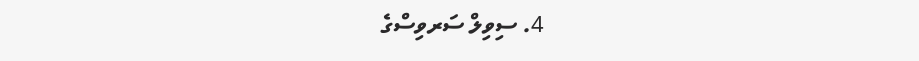4. ސިވިލް ސަރވިސްގެ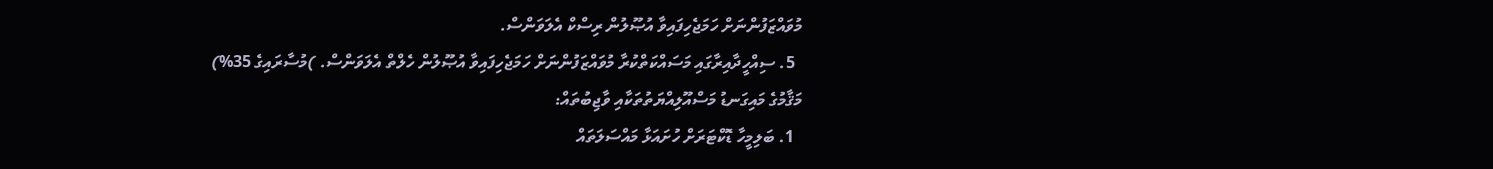މުވައްޒަފުންނަށް ހަމަޖެހިފައިވާ އުޞޫލުން ރިސްކް އެލަވަންސް.
  5. ސިއްހީދާއިރާގައި މަސައްކަތްކުރާ މުވައްޒަފުންނަށް ހަމަޖެހިފައިވާ އުޞޫލުން ހެލްތް އެލަވަންސް. )މުސާރައިގެ 35%)
މަޤާމުގެ މައިގަނޑު މަސްއޫލިއްޔަތުތަކާއި ވާޖިބުތައް:
  1. ބަލިމީހާ ޑޮކްޓަރަށް ހުށައަޅާ މައްސަލަތައް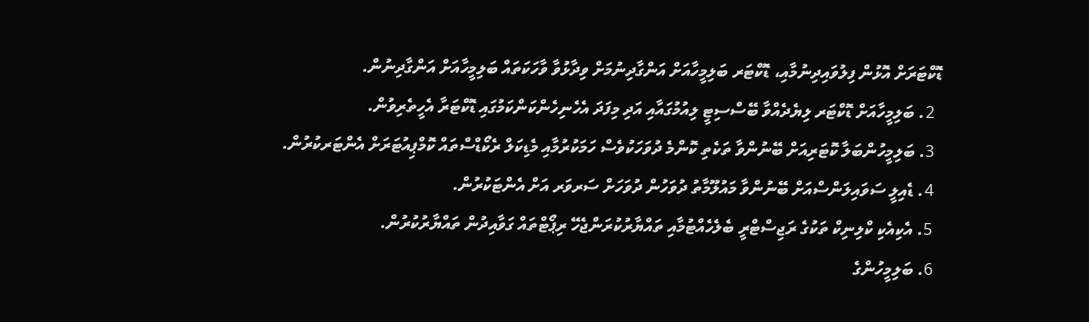ޑޮކްޓަރަށް އޮޅުން ފިލުވައިދިނުމާއި، ޑޮކްޓަރ ބަލިމީހާއަށް އަންގާދިނުމަށް ވިދާޅުވާ ވާހަކަތައް ބަލިމީހާއަށް އަންގާދިނުން.
  2. ބަލިމީހާއަށް ޑޮކްޓަރ ލިޔެދެއްވާ ބޭސްސިޓީ ލިއުމުގައާއި އަދި މިފަދަ އެހެނިހެންކަންކަމުގައި ޑޮކްޓަރާ އެހީތެރިވުން.
  3. ބަލިމީހުންބަލާ ކޮޓަރިއަށް ބޭނުންވާ ތަކެތި ކޮންމެ ދުވަހަކުވެސް ހަމަކުރުމާއި މެޑިކަލް ރެކޯޑްސްތައް ކޮމްޕިއުޓަރަށް އެންޓަރކުރުން.
  4. ޑެއިލީ ސަވައިލަންސްއަށް ބޭނުންވާ މައުލޫމާތު ދުވަހުން ދުވަހަށް ސަރވަރ އަށް އެންޓަކުރުން.
  5. އެކިއެކި ކްލިނިކް ތަކުގެ ރަޖިސްޓްރީ ބެލެހެއްޓުމާއި ތައްޔާރުކުރަންޖެހޭ ރިޕޯޓްތައް ގަވާއިދުން ތައްޔާރުކުރުން.
  6. ބަލިމީހުންގެ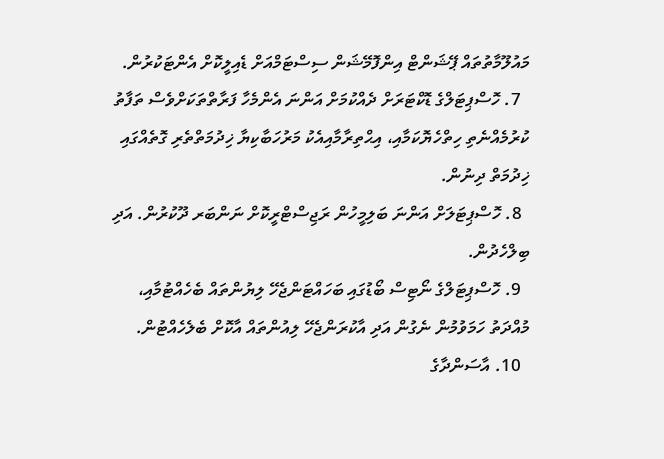މައުލޫމާތުތައް ޕޭޝަންޓް އިންފޮމޭޝަން ސިސްޓަމްއަށް ޑެއިލީކޮށް އެންޓަކުރުން.
  7. ހޮސްޕިޓަލްގެ ޑޮކްޓަރަށް ދެއްކުމަށް އަންނަ އެންމެހާ ފަރާތްތަކަށްވެސް ތަފާތު ކުރުމެއްނެތި ހިތްހެޔޮކަމާއި، އިޙްތިރާމާއިއެކު މަރުހަބާކިޔާ ޚިދުމަތްތެރި ގޮތެއްގައި ޚިދުމަތް ދިނުން.
  8. ހޮސްޕިޓަލަށް އަންނަ ބަލިމީހުން ރަޖިސްޓްރީކޮށް ނަންބަރ ދޫކުރުން. އަދި ބިލްހެދުން.
  9. ހޮސްޕިޓަލްގެ ނޯޓިސް ބޯޑުގައި ބަހައްޓަންޖެހޭ ލިޔުންތައް ބެހެއްޓުމާއި، މުއްދަތު ހަމަވުމުން ނެގުން އަދި އާކުރަންޖެހޭ ލިއުންތައް އާކޮށް ބެލެހެއްޓުން.
  10. އާސަންދާގެ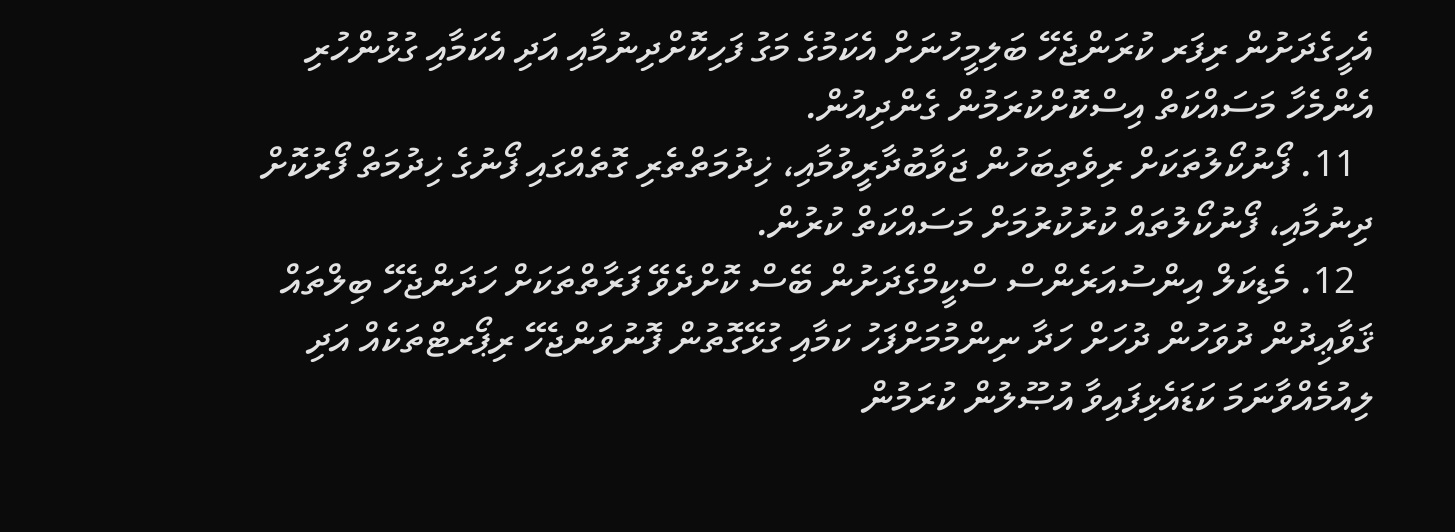އެހީގެދަށުން ރިފަރ ކުރަންޖެހޭ ބަލިމީހުނަށް އެކަމުގެ މަގު ފަހިކޮށްދިނުމާއި އަދި އެކަމާއި ގުޅުންހުރި އެންމެހާ މަސައްކަތް އިސްކޮށްކުރަމުން ގެންދިއުން.
  11. ފޯނުކޯލުތަކަށް ރިވެތިބަހުން ޖަވާބުދާރީވުމާއި، ޚިދުމަތްތެރި ގޮތެއްގައި ފޯނުގެ ޚިދުމަތް ފޯރުކޮށް ދިނުމާއި، ފޯނުކޯލުތައް ކުރުކުރުމަށް މަސައްކަތް ކުރުން.
  12. މެޑިކަލް އިންސުއަރެންސް ސްކީމްގެދަށުން ބޭސް ކޮށްދެވޭ ފަރާތްތަކަށް ހަދަންޖެހޭ ބިލްތައް ޤަވާޢިދުން ދުވަހުން ދުހަށް ހަދާ ނިންމުމަށްފަހު ކަމާއި ގުޅޭގޮތުން ފޮނުވަންޖެހޭ ރިޕޯރޓްތަކެއް އަދި ލިއުމެއްވާނަމަ ކަޑައެޅިފައިވާ އުޞޫލުން ކުރަމުން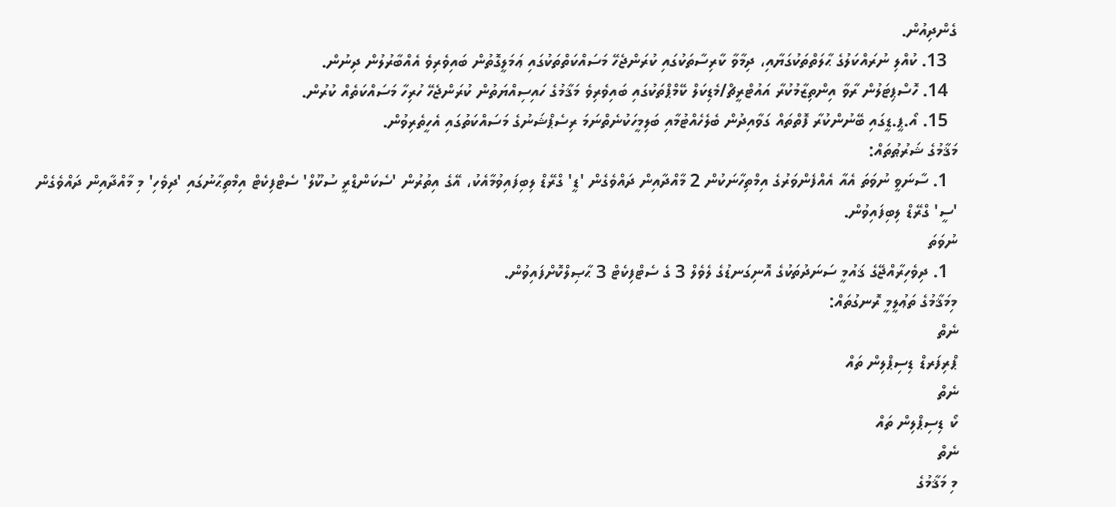ގެންދިއުން.
  13. ކުއްލި ނުރައްކަލުގެ ޙާލަތްތަކުގަޔާއި، ދިމާވާ ކާރިސާތަކުގައި ކުރަންޖެހޭ މަސައްކަތްތަކުގައި ޢަމަލީގޮތުން ބައިވެރިވެ އެއްބާރުލުން ދިނުން.
  14. ހޮސްޕިޓަލުން ރާވާ އިންތިޒާމުކުރާ އައުޓްރީޗް/މެޑިކަލް ކޭމްޕްތަކުގައި ބައިވެރިވެ މަޤާމުގެ ހައިސިއްޔަތުން ކުރަންޖެހޭ ހުރިހާ މަސައްކަތެއް ކުރުން.
  15. އޯ.ޕީ.ޑީގައި ބޭނުންކުރާ ފޮތްތައް ގަވާއިދުން ބެލެހެއްޓުމާއި ބަލިމީހަކުނެތްނަމަ ރިސެޕްޝަނުގެ މަސައްކަތުގައި އެހީތެރިވުން.
މަޤާމުގެ ޝަރުޠުތައް:
  1. ސާނަވީ ނުވަތަ އެއާ އެއްފެންވަރުގެ އިމްތިހާނަކުން 2 މާއްދާއިން ދައްވެގެން 'ޑީ' ގްރޭޑް ލިބިފައިވުމާއެކު، އޭގެ އިތުރުން 'ސެކަންޑްރީ ސުކޫލް' ސެޓްފިކެޓް އިމްތިޙާނުގައި 'ދިވެހި' މި މާއްދާއިން ދައްވެގެން 'ސީ' ގްރޭޑް ލިބިފައިވުން.
ނުވަތަ
  1. ދިވެހިރާއްޖޭގެ ޤައުމީ ސަނަދުތަކުގެ އޮނިގަނޑުގެ ލެވެލް 3 ގެ ސެޓްފިކެޓް 3 ޙާޞިލްކޮށްފައިވުން.
މިމަޤާމުގެ ތަޢުލީމީ ރޮނގުތައް:
ނެތް
ޕްރިފަރޑް ޑިސިޕްލިން ތައް
ނެތް
ކޯ ޑިސިޕްލިން ތައް
ނެތް
މި މަޤާމުގެ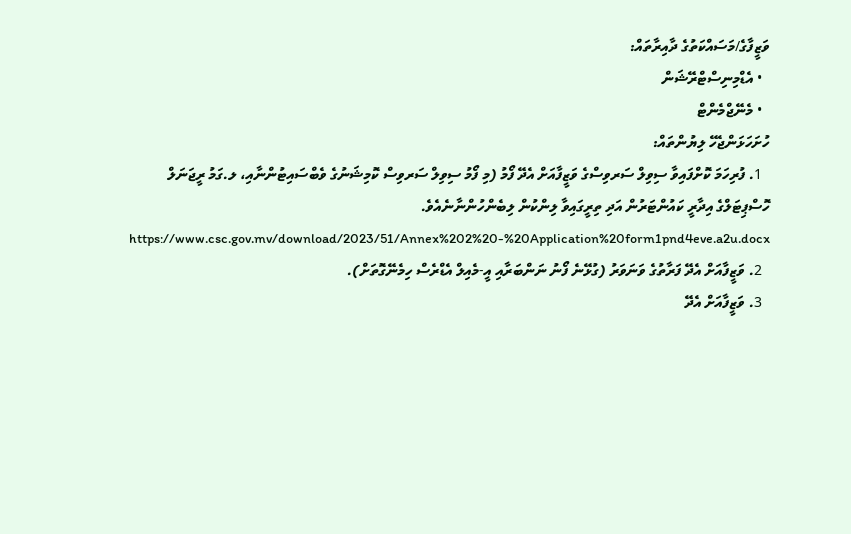ވަޒީފާގެ/މަސައްކަތުގެ ދާއިރާތައް:
  • އެޑްމިނިސްޓްރޭޝަން
  • މެނޭޖްމެންޓް
ހުށަހަޅަންޖެހޭ ލިޔުންތައް:
  1. ފުރިހަމަ ކޮށްފައިވާ ސިވިލް ސަރވިސްގެ ވަޒީފާއަށް އެދޭ ފޯމު (މި ފޯމު ސިވިލް ސަރވިސް ކޮމިޝަނުގެ ވެބްސައިޓުންނާއި، ލ.ގަމު ރީޖަނަލް ހޮސްޕިޓަލްގެ އިދާރީ ކައުންޓަރުން އަދި ތިރީގައިވާ ލިންކުން ލިބެންހުންނާނެއެވެ. https://www.csc.gov.mv/download/2023/51/Annex%202%20-%20Application%20form1pnd4eve.a2u.docx
  2. ވަޒީފާއަށް އެދޭ ފަރާތުގެ ވަނަވަރު (ގުޅޭނެ ފޯނު ނަންބަރާއި އީ-މެއިލް އެޑްރެސް ހިމެނޭގޮތަށް).
  3. ވަޒީފާއަށް އެދޭ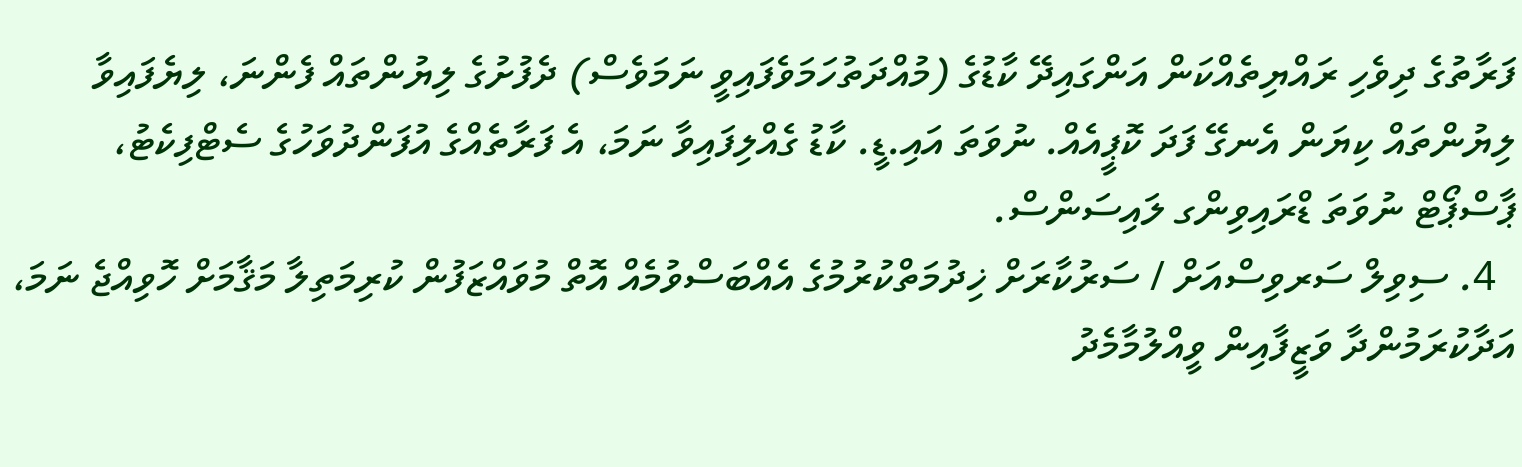ފަރާތުގެ ދިވެހި ރައްޔިތެއްކަން އަންގައިދޭ ކާޑުގެ (މުއްދަތުހަމަވެފައިވީ ނަމަވެސް) ދެފުށުގެ ލިޔުންތައް ފެންނަ، ލިޔެފައިވާ ލިޔުންތައް ކިޔަން އެނގޭ ފަދަ ކޮޕީއެއް. ނުވަތަ އައި.ޑީ. ކާޑު ގެއްލިފައިވާ ނަމަ، އެ ފަރާތެއްގެ އުފަންދުވަހުގެ ސެޓްފިކެޓު، ޕާސްޕޯޓް ނުވަތަ ޑްރައިވިންގ ލައިސަންސް.
  4. ސިވިލް ސަރވިސްއަށް / ސަރުކާރަށް ޚިދުމަތްކުރުމުގެ އެއްބަސްވުމެއް އޮތް މުވައްޒަފުން ކުރިމަތިލާ މަޤާމަށް ހޮވިއްޖެ ނަމަ، އަދާކުރަމުންދާ ވަޒީފާއިން ވީއްލުމާމެދު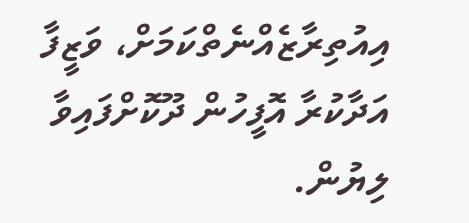އިއުތިރާޒެއްނެތްކަމަށް، ވަޒީފާ އަދާކުރާ އޮފީހުން ދޫކޮށްފައިވާ ލިޔުން.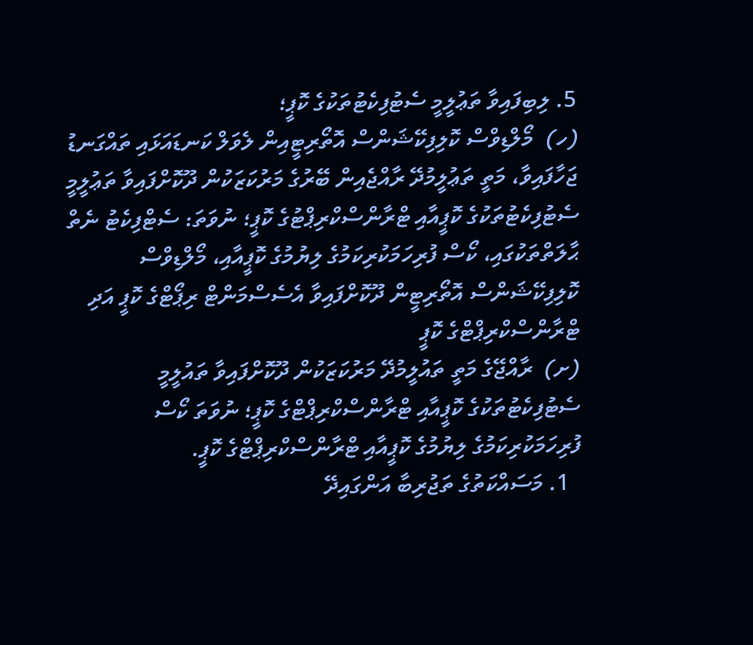5. ލިބިފައިވާ ތަޢުލީމީ ސެޓުފިކެޓުތަކުގެ ކޮޕީ؛
(ހ)  މޯލްޑިވްސް ކޮލިފިކޭޝަންސް އޮތޯރިޓީއިން ލެވަލް ކަނޑައަޅައި ތައްގަނޑު ޖަހާފައިވާ، މަތީ ތަޢުލީމުދޭ ރާއްޖެއިން ބޭރުގެ މަރުކަޒަކުން ދޫކޮށްފައިވާ ތަޢުލީމީ ސެޓުފިކެޓުތަކުގެ ކޮޕީއާއި ޓްރާންސްކްރިޕްޓުގެ ކޮޕީ؛ ނުވަތަ: ސެޓްފިކެޓު ނެތް ޙާލަތްތަކުގައި، ކޯސް ފުރިހަމަކުރިކަމުގެ ލިޔުމުގެ ކޮޕީއާއި، މޯލްޑިވްސް ކޮލިފިކޭޝަންސް އޮތޯރިޓީން ދޫކޮށްފައިވާ އެސެސްމަންޓް ރިޕޯޓްގެ ކޮޕީ އަދި ޓްރާންސްކްރިޕްޓްގެ ކޮޕީ
(ށ)  ރާއްޖޭގެ މަތީ ތައުލީމުދޭ މަރުކަޒަކުން ދޫކޮށްފައިވާ ތައުލީމީ ސެޓުފިކެޓުތަކުގެ ކޮޕީއާއި ޓްރާންސްކްރިޕްޓްގެ ކޮޕީ؛ ނުވަތަ ކޯސް ފުރިހަމަކުރިކަމުގެ ލިޔުމުގެ ކޮޕީއާއި ޓްރާންސްކްރިޕްޓްގެ ކޮޕީ.
  1. މަސައްކަތުގެ ތަޖުރިބާ އަންގައިދޭ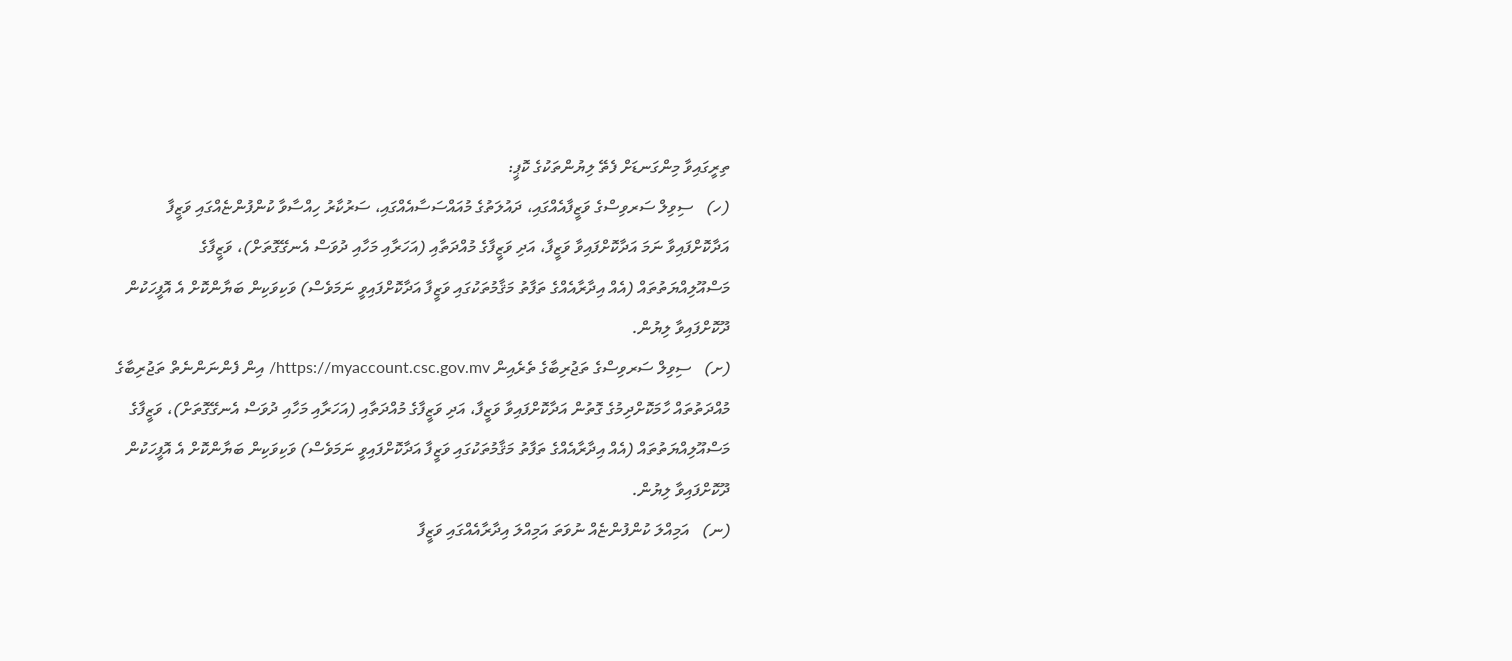ތިރީގައިވާ މިންގަނޑަށް ފެތޭ ލިޔުންތަކުގެ ކޮޕީ:
(ހ)   ސިވިލް ސަރވިސްގެ ވަޒީފާއެއްގައި، ދައުލަތުގެ މުއައްސަސާއެއްގައި، ސަރުކާރު ހިއްސާވާ ކުންފުންޏެއްގައި ވަޒީފާ އަދާކޮށްފައިވާ ނަމަ އަދާކޮށްފައިވާ ވަޒީފާ، އަދި ވަޒީފާގެ މުއްދަތާއި (އަހަރާއި މަހާއި ދުވަސް އެނގޭގޮތަށް)، ވަޒީފާގެ މަސްއޫލިއްޔަތުތައް (އެއް އިދާރާއެއްގެ ތަފާތު މަޤާމުތަކުގައި ވަޒީފާ އަދާކޮށްފައިވީ ނަމަވެސް) ވަކިވަކިން ބަޔާންކޮށް އެ އޮފީހަކުން ދޫކޮށްފައިވާ ލިޔުން.
(ށ)   ސިވިލް ސަރވިސްގެ ތަޖުރިބާގެ ތެރެއިން https://myaccount.csc.gov.mv/ އިން ފެންނަންނެތް ތަޖުރިބާގެ މުއްދަތުތައް ހާމަކޮށްދިމުގެ ގޮތުން އަދާކޮށްފައިވާ ވަޒީފާ، އަދި ވަޒީފާގެ މުއްދަތާއި (އަހަރާއި މަހާއި ދުވަސް އެނގޭގޮތަށް)، ވަޒީފާގެ މަސްއޫލިއްޔަތުތައް (އެއް އިދާރާއެއްގެ ތަފާތު މަޤާމުތަކުގައި ވަޒީފާ އަދާކޮށްފައިވީ ނަމަވެސް) ވަކިވަކިން ބަޔާންކޮށް އެ އޮފީހަކުން ދޫކޮށްފައިވާ ލިޔުން.
(ނ)   އަމިއްލަ ކުންފުންޏެއް ނުވަތަ އަމިއްލަ އިދާރާއެއްގައި ވަޒީފާ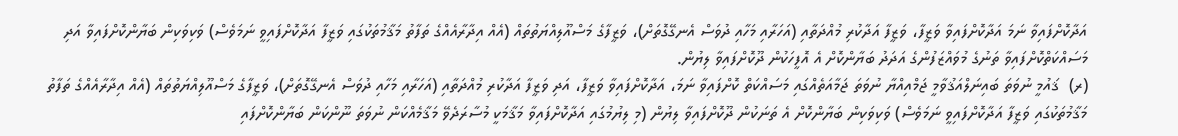އަދާކޮށްފައިވާ ނަމަ އަދާކޮށްފައިވާ ވަޒީފާ، ވަޒީފާ އަދާކުރި މުއްދަތާއި (އަހަރާއި މަހާއި ދުވަސް އެނގޭގޮތަށް)، ވަޒީފާގެ މަސްއޫލިއްޔަތުތައް (އެއް އިދާރާއެއްގެ ތަފާތު މަޤާމުތަކުގައި ވަޒީފާ އަދާކޮށްފައިވީ ނަމަވެސް) ވަކިވަކިން ބަޔާންކޮށްފައިވާ އަދި މަސައްކަތްކޮށްފައިވާ ތަނުގެ މުވައްޒަފުންގެ އަދަދު ބަޔާންކޮށް އެ އޮފީހަކުން ދޫކޮށްފައިވާ ލިޔުން.
(ރ)  ޤައުމީ ނުވަތަ ބައިނަލްއަޤުވާމީ ޖަމްއިއްޔާ ނުވަތަ ޖަމާއަތެއްގައި މަސައްކަތް ކޮށްފައިވާ ނަމަ، އަދާކޮށްފައިވާ ވަޒީފާ، އަދި ވަޒީފާ އަދާކުރި މުއްދަތާއި (އަހަރާއި މަހާއި ދުވަސް އެނގޭގޮތަށް)، ވަޒީފާގެ މަސްއޫލިއްޔަތުތައް (އެއް އިދާރާއެއްގެ ތަފާތު މަޤާމުތަކުގައި ވަޒީފާ އަދާކޮށްފައިވީ ނަމަވެސް) ވަކިވަކިން ބަޔާންކޮށް އެ ތަނަކުން ދޫކޮށްފައިވާ ލިޔުން (މި ލިޔުމުގައި އަދާކޮށްފައިވާ މަޤާމަކީ މުސާރަދެވޭ މަޤާމެއްކަން ނުވަތަ ނޫންކަން ބަޔާންކޮށްފައި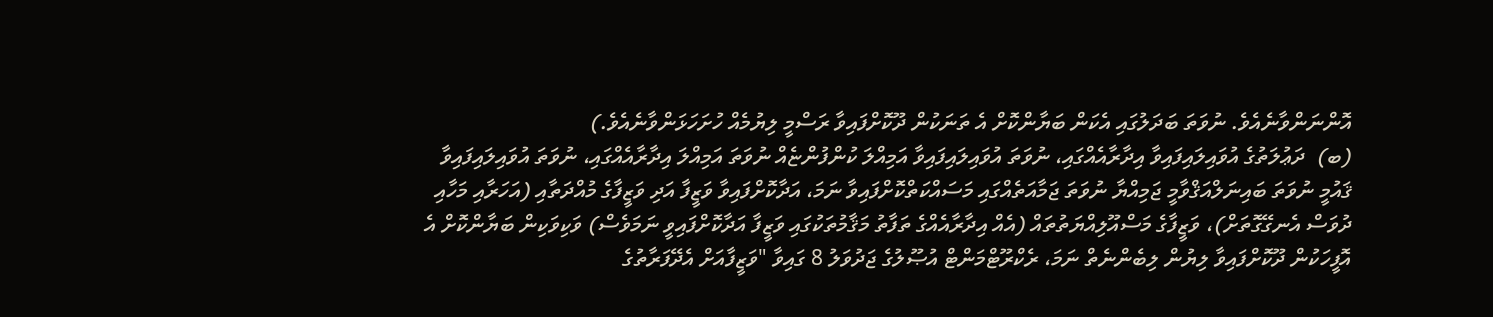އޮންނަންވާނެއެވެ. ނުވަތަ ބަދަލުގައި އެކަން ބަޔާންކޮށް އެ ތަނަކުން ދޫކޮށްފައިވާ ރަސްމީ ލިޔުމެއް ހުށަހަޅަންވާނެއެވެ.)
(ބ)  ދަޢުލަތުގެ އުވައިލައިފައިވާ އިދާރާއެއްގައި، ނުވަތަ އުވައިލައިފައިވާ އަމިއްލަ ކުންފުންޏެއް ނުވަތަ އަމިއްލަ އިދާރާއެއްގައި، ނުވަތަ އުވައިލައިފައިވާ ޤައުމީ ނުވަތަ ބައިނަލްއަޤްވާމީ ޖަމިއްޔާ ނުވަތަ ޖަމާއަތެއްގައި މަސައްކަތްކޮށްފައިވާ ނަމަ، އަދާކޮށްފައިވާ ވަޒީފާ އަދި ވަޒީފާގެ މުއްދަތާއި (އަހަރާއި މަހާއި ދުވަސް އެނގޭގޮތަށް)، ވަޒީފާގެ މަސްއޫލިއްޔަތުތައް (އެއް އިދާރާއެއްގެ ތަފާތު މަޤާމުތަކުގައި ވަޒީފާ އަދާކޮށްފައިވީ ނަމަވެސް) ވަކިވަކިން ބަޔާންކޮށް އެ އޮފީހަކުން ދޫކޮށްފައިވާ ލިޔުން ލިބެންނެތް ނަމަ، ރެކްރޫޓްމަންޓް އުޞޫލުގެ ޖަދުވަލު 8 ގައިވާ "ވަޒީފާއަށް އެދޭފަރާތުގެ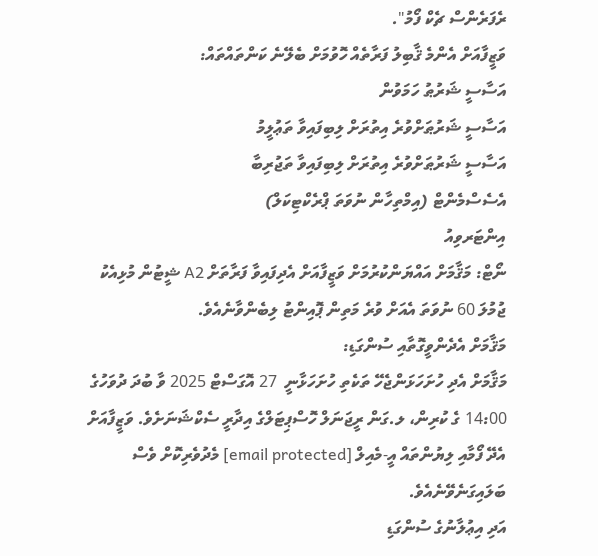ރެފަރެންސް ޗެކް ފޯމު".
ވަޒީފާއަށް އެންމެ ޤާބިލު ފަރާތެއް ހޮވުމަށް ބެލޭނެ ކަންތައްތައް:
އަސާސީ ޝަރުޠު ހަމަވުން
އަސާސީ ޝަރުޠަށްވުރެ އިތުރަށް ލިބިފައިވާ ތަޢުލީމު
އަސާސީ ޝަރުޠަށްވުރެ އިތުރަށް ލިބިފައިވާ ތަޖުރިބާ
އެސެސްމެންޓް (އިމްތިހާން ނުވަތަ ޕްރެކްޓިކަލް)
އިންޓަރވިއު
ނޯޓް: މަޤާމަށް އައްޔަންކުރުމަށް ވަޒީފާއަށް އެދިފައިވާ ފަރާތަށް A2 ޝީޓުން މުޅިއެކު ޖުމުލަ 60 ނުވަތަ އެއަށް ވުރެ މަތިން ޕޮއިންޓު ލިބެންވާނެއެވެ.
މަޤާމަށް އެދެންވީގޮތާއި ސުންގަޑި:
މަޤާމަށް އެދި ހުށަހަޅަންޖެހޭ ތަކެތި ހުށަހަޅާނީ  27 އޮގަސްޓް 2025 ވާ ބުދަ ދުވަހުގެ 14:00 ގެ ކުރިން، ލ.ގަން ރީޖަނަލް ހޮސްޕިޓަލްގެ އިދާރީ ސެކްޝަނަށެވެ. ވަޒީފާއަށް އެދޭ ފޯމާއި ލިޔުންތައް އީ-މެއިލް [email protected] މެދުވެރިކޮށް ވެސް ބަލައިގަނެވޭނެއެވެ.
އަދި އިޢުލާނުގެ ސުންގަޑި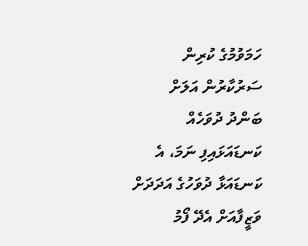ހަމަވުމުގެ ކުރިން ސަރުކާރުން އަލަށް ބަންދު ދުވަހެއް ކަނޑައަޅައިފި ނަމަ، އެ ކަނޑައަޅާ ދުވަހުގެ އަދަދަށް ވަޒީފާއަށް އެދޭ ފޯމު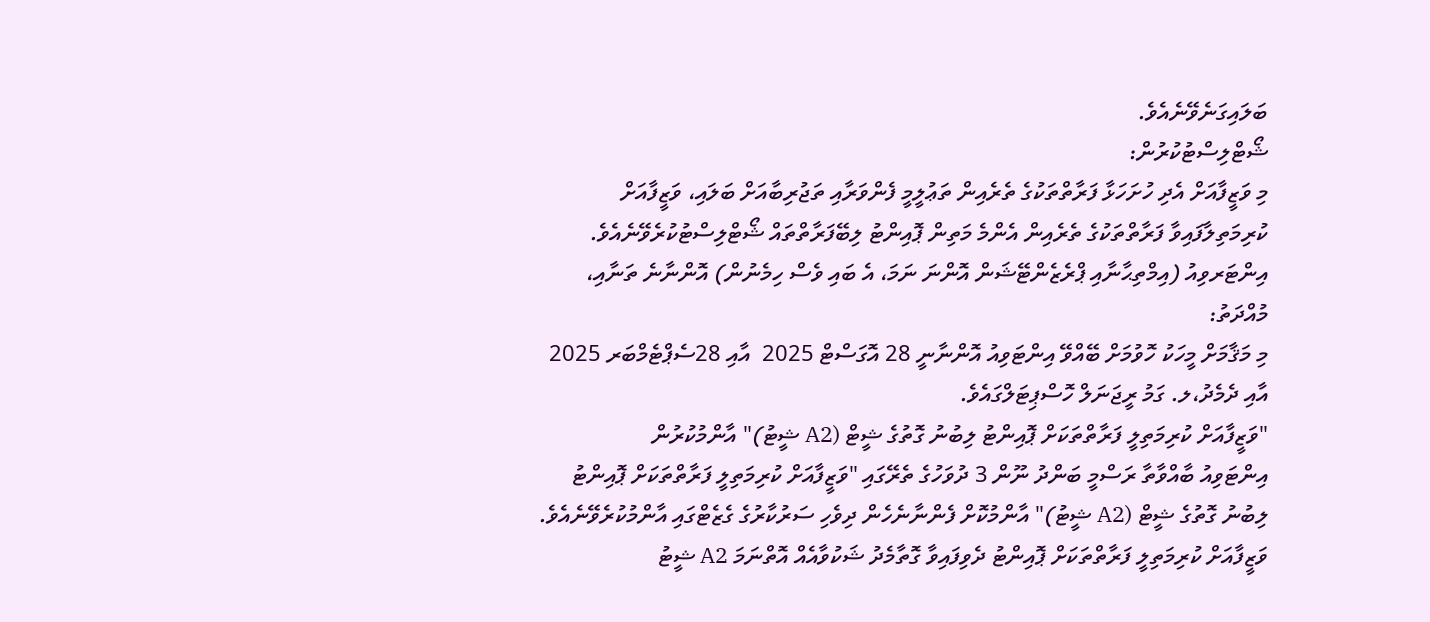ބަލައިގަނެވޭނެއެވެ.
ޝޯޓްލިސްޓުކުރުން:
މި ވަޒީފާއަށް އެދި ހުށަހަޅާ ފަރާތްތަކުގެ ތެރެއިން ތަޢުލީމީ ފެންވަރާއި ތަޖުރިބާއަށް ބަލައި، ވަޒީފާއަށް ކުރިމަތިލާފައިވާ ފަރާތްތަކުގެ ތެރެއިން އެންމެ މަތިން ޕޮއިންޓު ލިބޭފަރާތްތައް ޝޯޓްލިސްޓުކުރެވޭނެއެވެ.
އިންޓަރވިއު (އިމްތިޙާނާއި ޕްރެޒެންޓޭޝަން އޮންނަ ނަމަ، އެ ބައި ވެސް ހިމެނުން) އޮންނާނެ ތަނާއި، މުއްދަތު:
މި މަޤާމަށް މީހަކު ހޮވުމަށް ބޭއްވޭ އިންޓަވިއު އޮންނާނީ 28 އޮގަސްޓް 2025  އާއި 28ސެޕްޓެމްބަރ 2025 އާއި ދެމެދު،ލ. ގަމު ރީޖަނަލް ހޮސްޕިޓަލްގައެވެ.
"ވަޒީފާއަށް ކުރިމަތިލީ ފަރާތްތަކަށް ޕޮއިންޓު ލިބުނު ގޮތުގެ ޝީޓް (A2 ޝީޓު)" އާންމުކުރުން
އިންޓަވިއު ބާއްވާތާ ރަސްމީ ބަންދު ނޫން 3 ދުވަހުގެ ތެރޭގައި "ވަޒީފާއަށް ކުރިމަތިލީ ފަރާތްތަކަށް ޕޮއިންޓު ލިބުނު ގޮތުގެ ޝީޓް (A2 ޝީޓު)" އާންމުކޮށް ފެންނާނެހެން ދިވެހި ސަރުކާރުގެ ގެޒެޓްގައި އާންމުކުރެވޭނެއެވެ. ވަޒީފާއަށް ކުރިމަތިލީ ފަރާތްތަކަށް ޕޮއިންޓު ދެވިފައިވާ ގޮތާމެދު ޝަކުވާއެއް އޮތްނަމަ A2 ޝީޓު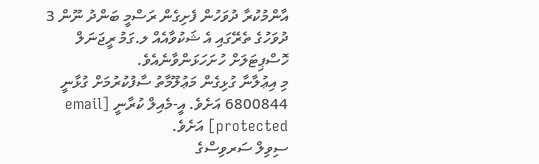އާންމުކުރާ ދުވަހުން ފެށިގެން ރަސްމީ ބަންދު ނޫން 3 ދުވަހުގެ ތެރޭގައި އެ ޝަކުވާއެއް ލ.ގަމު ރީޖަނަލް ހޮސްޕިޓަލަށް ހުށަހަޅަންވާނެއެވެ.
މި އިޢުލާނާ ގުޅިގެން މަޢުލޫމާތު ސާފުކުރުމަށް ގުޅާނީ 6800844 އަށެވެ. އީ-މެއިލް ކުރާނީ [email protected] އަށެވެ.
ސިވިލް ސަރވިސްގެ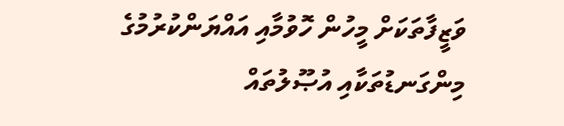ވަޒީފާތަކަށް މީހުން ހޮވުމާއި އައްޔަންކުރުމުގެ މިންގަނޑުތަކާއި އުޞޫލުތައް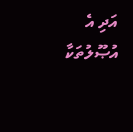އަދި އެ އުޞޫލުތަކާ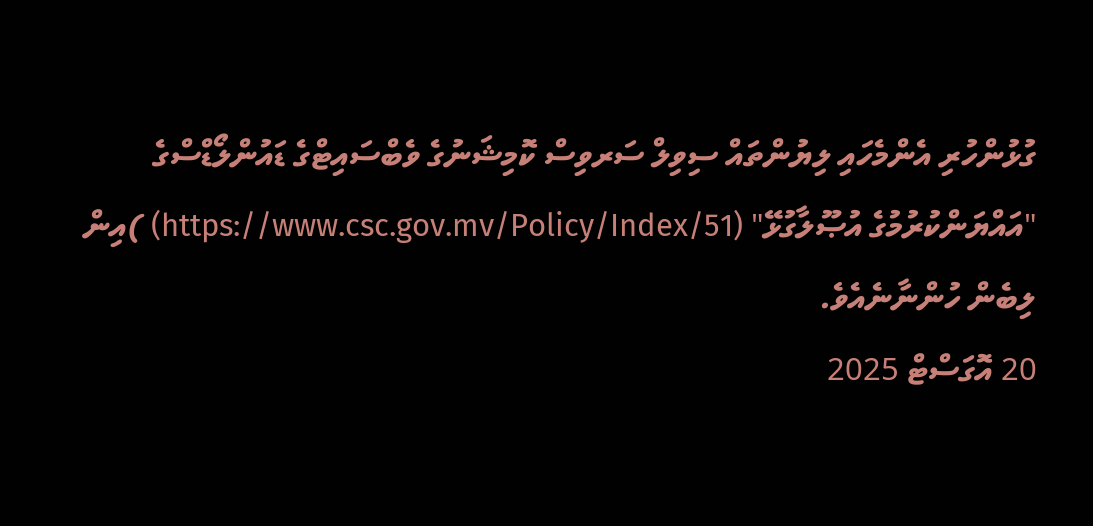ގުޅުންހުރި އެންމެހައި ލިޔުންތައް ސިވިލް ސަރވިސް ކޮމިޝަނުގެ ވެބްސައިޓްގެ ޑައުންލޯޑްސްގެ "އައްޔަންކުރުމުގެ އުޞޫލާގުޅޭ" (https://www.csc.gov.mv/Policy/Index/51) )އިން ލިބެން ހުންނާނެއެވެ.
20 އޮގަސްޓް 2025